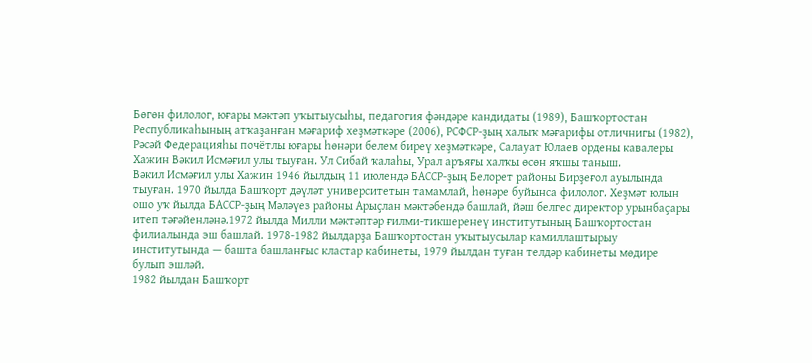Бөгөн филолог, юғары мәктәп уҡытыусыһы, педагогия фәндәре кандидаты (1989), Башҡортостан Республикаһының атҡаҙанған мәғариф хеҙмәткәре (2006), РСФСР-ҙың халыҡ мәғарифы отличнигы (1982), Рәсәй Федерацияһы почётлы юғары һөнәри белем биреү хеҙмәткәре, Салауат Юлаев ордены кавалеры Хажин Вәкил Исмәғил улы тыуған. Ул Сибай ҡалаһы, Урал аръяғы халҡы өсөн яҡшы таныш.
Вәкил Исмәғил улы Хажин 1946 йылдың 11 июлендә БАССР-ҙың Белорет районы Бирҙеғол ауылында тыуған. 1970 йылда Башҡорт дәүләт университетын тамамлай, һөнәре буйынса филолог. Хеҙмәт юлын ошо уҡ йылда БАССР-ҙың Мәләүез районы Арыҫлан мәктәбендә башлай, йәш белгес директор урынбаҫары итеп тәғәйенләнә.1972 йылда Милли мәктәптәр ғилми-тикшеренеү институтының Башҡортостан филиалында эш башлай. 1978-1982 йылдарҙа Башҡортостан уҡытыусылар камиллаштырыу институтында — башта башланғыс кластар кабинеты, 1979 йылдан туған телдәр кабинеты мөдире булып эшләй.
1982 йылдан Башҡорт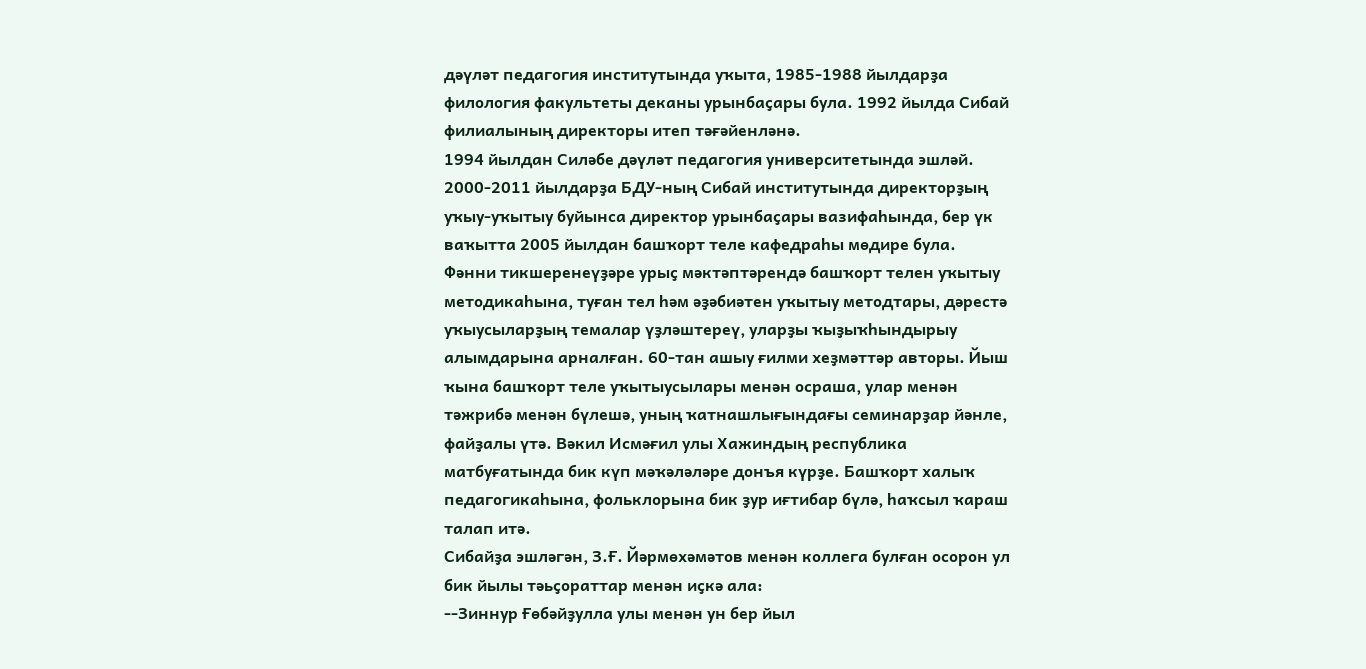дәүләт педагогия институтында уҡыта, 1985-1988 йылдарҙа филология факультеты деканы урынбаҫары була. 1992 йылда Сибай филиалының директоры итеп тәғәйенләнә.
1994 йылдан Силәбе дәүләт педагогия университетында эшләй. 2000-2011 йылдарҙа БДУ-ның Сибай институтында директорҙың уҡыу-уҡытыу буйынса директор урынбаҫары вазифаһында, бер үк ваҡытта 2005 йылдан башҡорт теле кафедраһы мөдире була.
Фәнни тикшеренеүҙәре урыҫ мәктәптәрендә башҡорт телен уҡытыу методикаһына, туған тел һәм әҙәбиәтен уҡытыу методтары, дәрестә уҡыусыларҙың темалар үҙләштереү, уларҙы ҡыҙыҡһындырыу алымдарына арналған. 60-тан ашыу ғилми хеҙмәттәр авторы. Йыш ҡына башҡорт теле уҡытыусылары менән осраша, улар менән тәжрибә менән бүлешә, уның ҡатнашлығындағы семинарҙар йәнле, файҙалы үтә. Вәкил Исмәғил улы Хажиндың республика матбуғатында бик күп мәҡәләләре донъя күрҙе. Башҡорт халыҡ педагогикаһына, фольклорына бик ҙур иғтибар бүлә, һаҡсыл ҡараш талап итә.
Сибайҙа эшләгән, З.Ғ. Йәрмөхәмәтов менән коллега булған осорон ул бик йылы тәьҫораттар менән иҫкә ала:
--Зиннур Ғөбәйҙулла улы менән ун бер йыл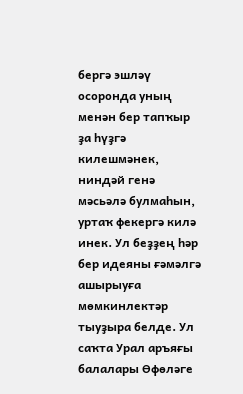бергә эшләү осоронда уның менән бер тапҡыр ҙа һүҙгә килешмәнек, ниндәй генә мәсьәлә булмаһын, уртаҡ фекергә килә инек. Ул беҙҙең һәр бер идеяны ғәмәлгә ашырыуға мөмкинлектәр тыуҙыра белде. Ул саҡта Урал аръяғы балалары Өфөләге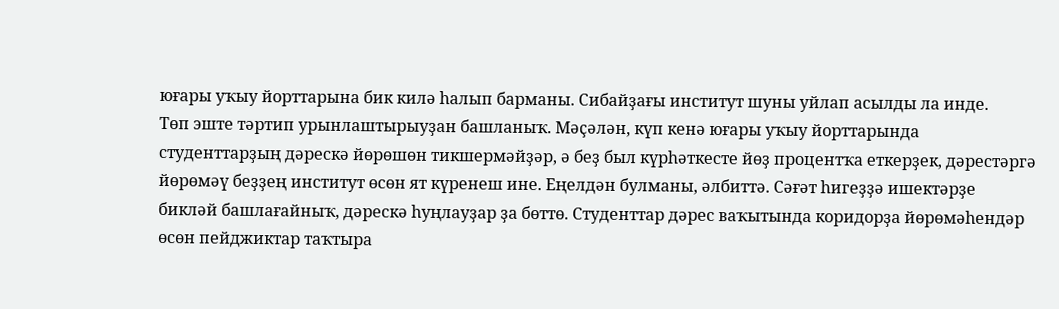юғары уҡыу йорттарына бик килә һалып барманы. Сибайҙағы институт шуны уйлап асылды ла инде.
Төп эште тәртип урынлаштырыуҙан башланыҡ. Мәҫәлән, күп кенә юғары уҡыу йорттарында студенттарҙың дәрескә йөрөшөн тикшермәйҙәр, ә беҙ был күрһәткесте йөҙ процентҡа еткерҙек, дәрестәргә йөрөмәү беҙҙең институт өсөн ят күренеш ине. Еңелдән булманы, әлбиттә. Сәғәт һигеҙҙә ишектәрҙе бикләй башлағайныҡ, дәрескә һуңлауҙар ҙа бөттө. Студенттар дәрес ваҡытында коридорҙа йөрөмәһендәр өсөн пейджиктар таҡтыра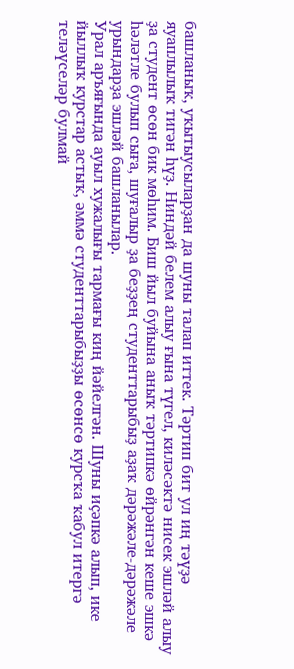башланыҡ, уҡытыусыларҙан да шуны талап иттек. Тәртип бит ул иң тәүҙә яуаплылыҡ тигән һүҙ. Ниндәй белем алыу ғына түгел, киләсәктә нисек эшләй алыу ҙа студент өсөн бик мөһим. Биш йыл буйына аныҡ тәртипкә өйрәнгән кеше эшкә һәләтле булып сыға, шуғалыр ҙа беҙҙең студенттарыбыҙ аҙаҡ дәрәжәле-дәрәжәле урындарҙа эшләй башланылар.
Урал аръяғында ауыл хужалығы тармағы киң йәйелгән. Шуны иҫәпкә алып, ике йыллыҡ курстар астыҡ, әммә студенттарыбыҙҙы өсөнсө курсҡа ҡабул итергә теләүселәр булмай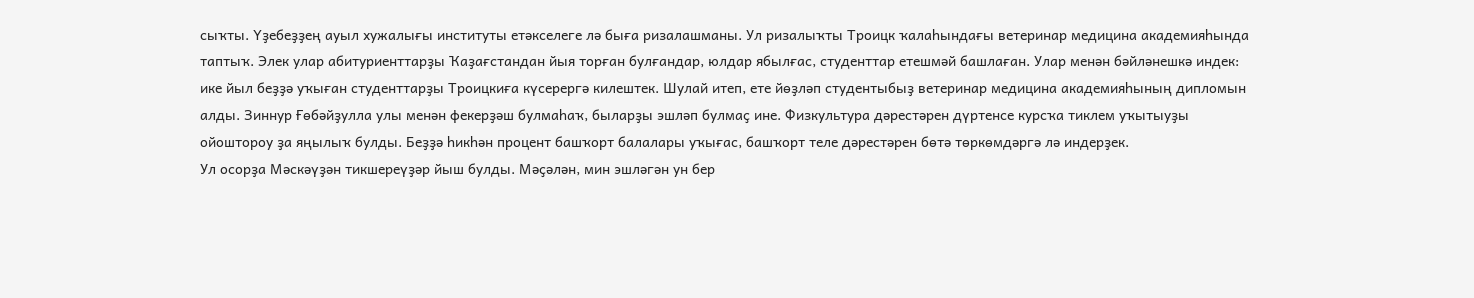сыҡты. Үҙебеҙҙең ауыл хужалығы институты етәкселеге лә быға ризалашманы. Ул ризалыҡты Троицк ҡалаһындағы ветеринар медицина академияһында таптыҡ. Элек улар абитуриенттарҙы Ҡаҙағстандан йыя торған булғандар, юлдар ябылғас, студенттар етешмәй башлаған. Улар менән бәйләнешкә индек: ике йыл беҙҙә уҡыған студенттарҙы Троицкиға күсерергә килештек. Шулай итеп, ете йөҙләп студентыбыҙ ветеринар медицина академияһының дипломын алды. Зиннур Ғөбәйҙулла улы менән фекерҙәш булмаһаҡ, быларҙы эшләп булмаҫ ине. Физкультура дәрестәрен дүртенсе курсҡа тиклем уҡытыуҙы ойоштороу ҙа яңылыҡ булды. Беҙҙә һикһән процент башҡорт балалары уҡығас, башҡорт теле дәрестәрен бөтә төркөмдәргә лә индерҙек.
Ул осорҙа Мәскәүҙән тикшереүҙәр йыш булды. Мәҫәлән, мин эшләгән ун бер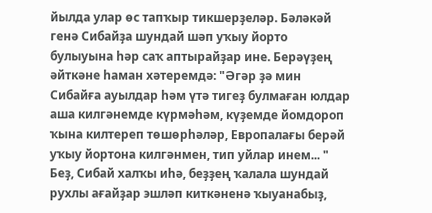йылда улар өс тапҡыр тикшерҙеләр. Бәләкәй генә Сибайҙа шундай шәп уҡыу йорто булыуына һәр саҡ аптырайҙар ине. Берәүҙең әйткәне һаман хәтеремдә: "Әгәр ҙә мин Сибайға ауылдар һәм үтә тигеҙ булмаған юлдар аша килгәнемде күрмәһәм, күҙемде йомдороп ҡына килтереп төшөрһәләр, Европалағы берәй уҡыу йортона килгәнмен, тип уйлар инем... "
Беҙ, Сибай халҡы иһә, беҙҙең ҡалала шундай рухлы ағайҙар эшләп киткәненә ҡыуанабыҙ,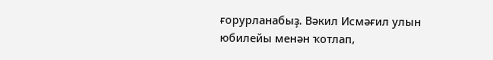ғорурланабыҙ. Вәкил Исмәғил улын юбилейы менән ҡотлап,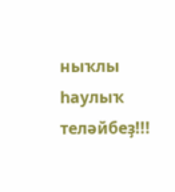ныҡлы һаулыҡ теләйбеҙ!!!